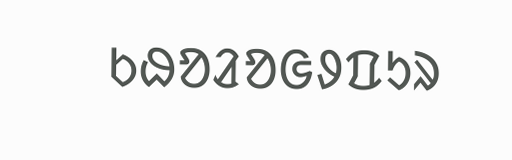ᱠᱷᱚᱲᱚᱜᱽᱯᱩᱨ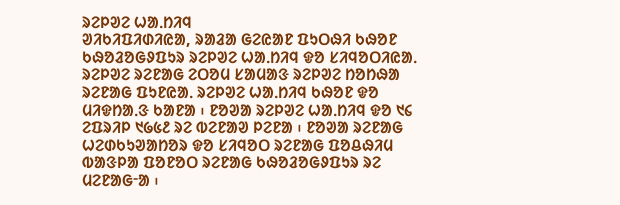ᱨᱮᱞᱣᱮ ᱦᱟᱹᱴᱤᱧ
ᱣᱤᱠᱤᱯᱤᱰᱤᱭᱟ, ᱨᱟᱲᱟ ᱜᱮᱭᱟᱱ ᱯᱩᱛᱷᱤ ᱠᱷᱚᱱ
ᱠᱷᱚᱲᱚᱜᱽᱯᱩᱨ ᱨᱮᱞᱣᱮ ᱦᱟᱹᱴᱤᱧ ᱫᱚ ᱥᱤᱧᱚᱛᱤᱭᱟᱹ ᱨᱮᱞᱣᱮ ᱨᱮᱱᱟᱜ ᱮᱛᱚᱢ ᱥᱟᱢᱟᱝ ᱨᱮᱞᱣᱮ ᱴᱚᱴᱷᱟ ᱨᱮᱱᱟᱜ ᱯᱩᱱᱭᱟᱹ ᱨᱮᱞᱣᱮ ᱦᱟᱹᱴᱤᱧ ᱠᱷᱚᱱ ᱫᱚ ᱢᱤᱫᱴᱟᱹᱝ ᱠᱟᱱᱟ ᱾ ᱱᱚᱣᱟ ᱨᱮᱞᱣᱮ ᱦᱟᱹᱴᱤᱧ ᱫᱚ ᱑᱔ ᱮᱯᱨᱤᱞ ᱑᱙᱕᱒ ᱨᱮ ᱵᱮᱱᱟᱣ ᱞᱮᱱᱟ ᱾ ᱱᱚᱣᱟ ᱨᱮᱱᱟᱜ ᱦᱮᱰᱠᱩᱣᱟᱴᱚᱨ ᱫᱚ ᱥᱤᱧᱚᱛ ᱨᱮᱱᱟᱜ ᱯᱚᱪᱷᱤᱢ ᱵᱟᱝᱞᱟ ᱯᱚᱱᱚᱛ ᱨᱮᱱᱟᱜ ᱠᱷᱚᱲᱚᱜᱽᱯᱩᱨ ᱨᱮ ᱢᱮᱱᱟᱜᱼᱟ ᱾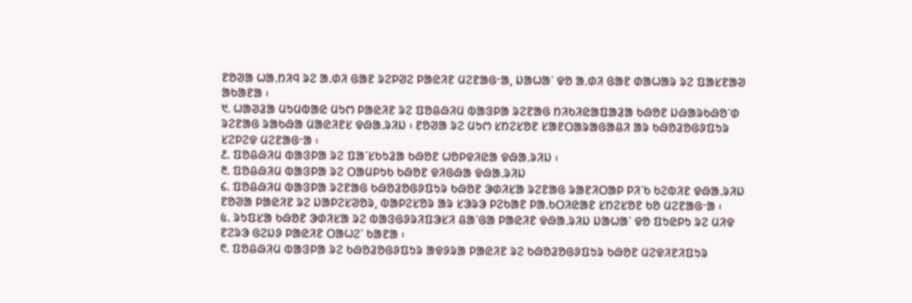ᱱᱚᱣᱟ ᱦᱟᱹᱴᱤᱧ ᱨᱮ ᱟᱹᱰᱤ ᱜᱟᱱ ᱨᱮᱞᱣᱮ ᱞᱟᱭᱤᱱ ᱢᱮᱱᱟᱜᱼᱟ, ᱡᱟᱦᱟᱸ ᱫᱚ ᱟᱹᱰᱤ ᱜᱟᱱ ᱰᱟᱦᱟᱨ ᱨᱮ ᱯᱟᱥᱱᱟᱣ ᱟᱠᱟᱱᱟ ᱾
᱑. ᱦᱟᱣᱲᱟ ᱢᱩᱢᱵᱟᱭ ᱢᱩᱬ ᱞᱟᱭᱤᱱ ᱨᱮ ᱯᱚᱪᱷᱤᱢ ᱵᱟᱝᱞᱟ ᱨᱮᱱᱟᱜ ᱴᱤᱠᱤᱭᱟᱯᱟᱲᱟ ᱠᱷᱚᱱ ᱡᱷᱟᱨᱠᱷᱚᱸᱰ ᱨᱮᱱᱟᱜ ᱨᱟᱠᱷᱟ ᱢᱟᱭᱤᱱᱥ ᱫᱷᱟᱹᱨᱤᱡ ᱾ ᱱᱚᱣᱟ ᱨᱮ ᱢᱩᱬ ᱥᱴᱮᱥᱚᱱ ᱥᱟᱱᱛᱟᱨᱟᱜᱟᱪᱤ ᱟᱨ ᱠᱷᱚᱲᱚᱜᱽᱯᱩᱨ ᱥᱮᱞᱮᱫ ᱢᱮᱱᱟᱜᱼᱟ ᱾
᱒. ᱯᱚᱪᱷᱤᱢ ᱵᱟᱝᱞᱟ ᱨᱮ ᱯᱟᱸᱥᱠᱩᱲᱟ ᱠᱷᱚᱱ ᱦᱚᱞᱫᱤᱭᱟ ᱫᱷᱟᱹᱨᱤᱡ ᱾
᱓. ᱯᱚᱪᱷᱤᱢ ᱵᱟᱝᱞᱟ ᱨᱮ ᱛᱟᱢᱞᱩᱠ ᱠᱷᱚᱱ ᱫᱤᱜᱷᱟ ᱫᱷᱟᱹᱨᱤᱡ
᱔. ᱯᱚᱪᱷᱤᱢ ᱵᱟᱝᱞᱟ ᱨᱮᱱᱟᱜ ᱠᱷᱚᱲᱚᱜᱽᱯᱩᱨ ᱠᱷᱚᱱ ᱳᱰᱤᱥᱟ ᱨᱮᱱᱟᱜ ᱨᱟᱱᱤᱛᱟᱞ ᱞᱤᱸᱠ ᱠᱮᱵᱤᱱ ᱫᱷᱟᱹᱨᱤᱡ ᱱᱚᱣᱟ ᱞᱟᱭᱤᱱ ᱨᱮ ᱡᱟᱞᱮᱥᱣᱚᱨ, ᱵᱟᱞᱮᱥᱚᱨ ᱟᱨ ᱥᱳᱨᱳ ᱞᱮᱠᱟᱱ ᱞᱟᱹᱠᱛᱤᱭᱟᱱ ᱥᱴᱮᱥᱚᱱ ᱠᱚ ᱢᱮᱱᱟᱜᱼᱟ ᱾
᱕. ᱨᱩᱯᱥᱟ ᱠᱷᱚᱱ ᱳᱰᱤᱥᱟ ᱨᱮ ᱵᱟᱝᱜᱽᱨᱤᱯᱳᱥᱤ ᱪᱟᱸᱜᱟ ᱞᱟᱭᱤᱱ ᱫᱷᱟᱹᱨᱤᱡ ᱡᱟᱦᱟᱸ ᱫᱚ ᱯᱩᱭᱞᱩ ᱨᱮ ᱢᱤᱫ ᱱᱮᱨᱳ ᱜᱮᱡᱽ ᱞᱟᱭᱤᱱ ᱛᱟᱦᱮᱸ ᱠᱟᱱᱟ ᱾
᱖. ᱯᱚᱪᱷᱤᱢ ᱵᱟᱝᱞᱟ ᱨᱮ ᱠᱷᱚᱲᱚᱜᱽᱯᱩᱨ ᱟᱫᱽᱨᱟ ᱞᱟᱭᱤᱱ ᱨᱮ ᱠᱷᱚᱲᱚᱜᱽᱯᱩᱨ ᱠᱷᱚᱱ ᱢᱮᱫᱤᱱᱤᱯᱩᱨ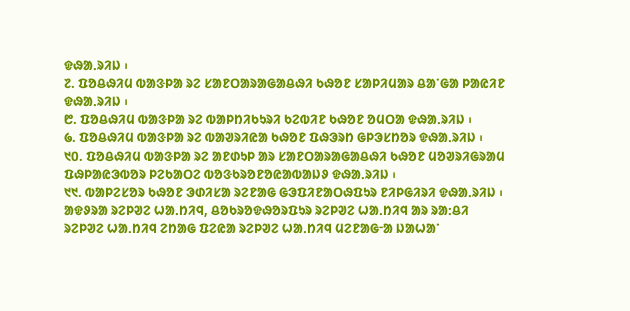ᱫᱷᱟᱹᱨᱤᱡ ᱾
᱗. ᱯᱚᱪᱷᱤᱢ ᱵᱟᱝᱞᱟ ᱨᱮ ᱥᱟᱱᱛᱟᱨᱟᱜᱟᱪᱷᱤ ᱠᱷᱚᱱ ᱥᱟᱞᱤᱢᱟᱨ ᱪᱟᱸᱜᱟ ᱞᱟᱭᱤᱱ ᱫᱷᱟᱹᱨᱤᱡ ᱾
᱘. ᱯᱚᱪᱷᱤᱢ ᱵᱟᱝᱞᱟ ᱨᱮ ᱵᱟᱞᱴᱤᱠᱩᱨᱤ ᱠᱮᱵᱤᱱ ᱠᱷᱚᱱ ᱚᱢᱛᱟ ᱫᱷᱟᱹᱨᱤᱡ ᱾
᱙. ᱯᱚᱪᱷᱤᱢ ᱵᱟᱝᱞᱟ ᱨᱮ ᱵᱟᱣᱨᱤᱭᱟ ᱠᱷᱚᱱ ᱯᱷᱳᱨᱴ ᱜᱞᱳᱥᱴᱚᱨ ᱫᱷᱟᱹᱨᱤᱡ ᱾
᱑᱐. ᱯᱚᱪᱷᱤᱢ ᱵᱟᱝᱞᱟ ᱨᱮ ᱟᱱᱰᱩᱞ ᱟᱨ ᱥᱟᱱᱛᱟᱨᱟᱜᱟᱪᱷᱤ ᱠᱷᱚᱱ ᱢᱚᱣᱨᱤᱜᱨᱟᱢ ᱯᱷᱞᱟᱭᱳᱵᱚᱨ ᱞᱮᱠᱟᱛᱮ ᱵᱚᱝᱠᱨᱚᱱᱚᱭᱟᱵᱟᱡᱽ ᱫᱷᱟᱹᱨᱤᱡ ᱾
᱑᱑. ᱵᱟᱞᱮᱥᱚᱨ ᱠᱷᱚᱱ ᱳᱰᱤᱥᱟ ᱨᱮᱱᱟᱜ ᱜᱳᱯᱤᱱᱟᱛᱷᱯᱩᱨ ᱱᱤᱞᱜᱤᱨᱤ ᱫᱷᱟᱹᱨᱤᱡ ᱾
ᱟᱫᱽᱨᱟ ᱨᱮᱞᱣᱮ ᱦᱟᱹᱴᱤᱧ, ᱪᱚᱠᱨᱚᱫᱷᱚᱨᱯᱩᱨ ᱨᱮᱞᱣᱮ ᱦᱟᱹᱴᱤᱧ ᱟᱨ ᱨᱟᱺᱪᱤ ᱨᱮᱞᱣᱮ ᱦᱟᱹᱴᱤᱧ ᱮᱴᱟᱜ ᱯᱮᱭᱟ ᱨᱮᱞᱣᱮ ᱦᱟᱹᱴᱤᱧ ᱢᱮᱱᱟᱜᱼᱟ ᱡᱟᱦᱟᱸ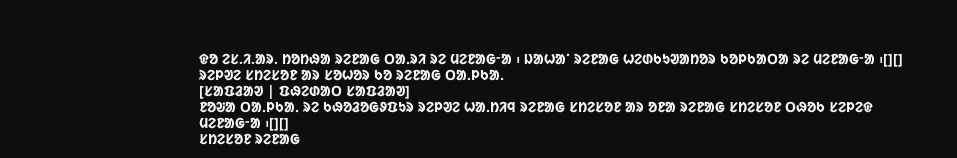ᱫᱚ ᱮᱥ.ᱤ.ᱟᱨ. ᱴᱚᱴᱷᱟ ᱨᱮᱱᱟᱜ ᱛᱟᱹᱨᱤ ᱨᱮ ᱢᱮᱱᱟᱜᱼᱟ ᱾ ᱡᱟᱦᱟᱸ ᱨᱮᱱᱟᱜ ᱦᱮᱰᱠᱩᱣᱟᱴᱚᱨ ᱠᱚᱞᱠᱟᱛᱟ ᱨᱮ ᱢᱮᱱᱟᱜᱼᱟ ᱾[][]
ᱨᱮᱞᱣᱮ ᱥᱴᱮᱥᱚᱱ ᱟᱨ ᱥᱚᱦᱚᱨ ᱠᱚ ᱨᱮᱱᱟᱜ ᱛᱟᱹᱞᱠᱟᱹ
[ᱥᱟᱯᱲᱟᱣ | ᱯᱷᱮᱰᱟᱛ ᱥᱟᱯᱲᱟᱣ]
ᱱᱚᱶᱟ ᱛᱟᱹᱞᱠᱟᱹ ᱨᱮ ᱠᱷᱚᱲᱚᱜᱽᱯᱩᱨ ᱨᱮᱞᱣᱮ ᱦᱟᱹᱴᱤᱧ ᱨᱮᱱᱟᱜ ᱥᱴᱮᱥᱚᱱ ᱟᱨ ᱚᱱᱟ ᱨᱮᱱᱟᱜ ᱥᱴᱮᱥᱚᱱ ᱛᱷᱚᱠ ᱥᱮᱞᱮᱫ ᱢᱮᱱᱟᱜᱼᱟ ᱾[][]
ᱥᱴᱮᱥᱚᱱ ᱨᱮᱱᱟᱜ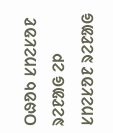ᱛᱷᱚᱠ ᱥᱴᱮᱥᱚᱱ ᱨᱮᱱᱟᱜ ᱮᱞ ᱥᱴᱮᱥᱚᱱ ᱨᱮᱱᱟᱜ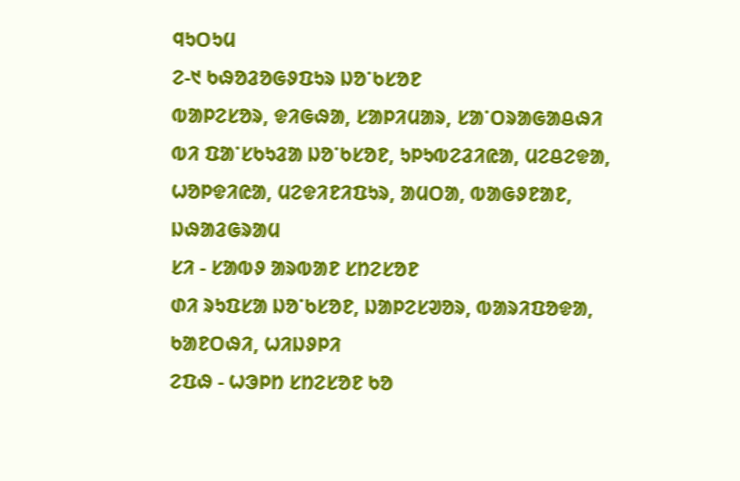ᱧᱩᱛᱩᱢ
ᱮ-᱑ ᱠᱷᱚᱲᱚᱜᱽᱯᱩᱨ ᱡᱚᱸᱠᱥᱚᱱ
ᱵᱟᱞᱮᱥᱚᱨ, ᱫᱤᱜᱷᱟ, ᱥᱟᱞᱤᱢᱟᱨ, ᱥᱟᱸᱛᱨᱟᱜᱟᱪᱷᱤ
ᱵᱤ ᱯᱟᱸᱥᱠᱩᱲᱟ ᱡᱚᱸᱠᱥᱚᱱ, ᱩᱞᱩᱵᱮᱲᱤᱭᱟ, ᱢᱮᱪᱮᱫᱟ, ᱦᱚᱞᱫᱤᱭᱟ, ᱢᱮᱫᱤᱱᱤᱯᱩᱨ, ᱟᱢᱛᱟ, ᱵᱟᱜᱽᱱᱟᱱ, ᱡᱷᱟᱲᱜᱨᱟᱢ
ᱥᱤ - ᱥᱟᱵᱽ ᱟᱨᱵᱟᱱ ᱥᱴᱮᱥᱚᱱ
ᱰᱤ ᱨᱩᱯᱥᱟ ᱡᱚᱸᱠᱥᱚᱱ, ᱡᱟᱞᱮᱥᱣᱚᱨ, ᱵᱟᱨᱤᱯᱚᱫᱟ, ᱠᱟᱱᱛᱷᱤ, ᱦᱤᱡᱽᱞᱤ
ᱮᱯᱷ - ᱦᱳᱞᱴ ᱥᱴᱮᱥᱚᱱ ᱠᱚ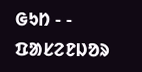ᱜᱩᱴ - -
ᱯᱟᱥᱮᱱᱡᱚᱨ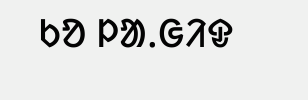ᱠᱚ ᱞᱟᱹᱜᱤᱫ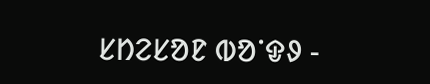ᱥᱴᱮᱥᱚᱱ ᱵᱚᱸᱫᱽ -